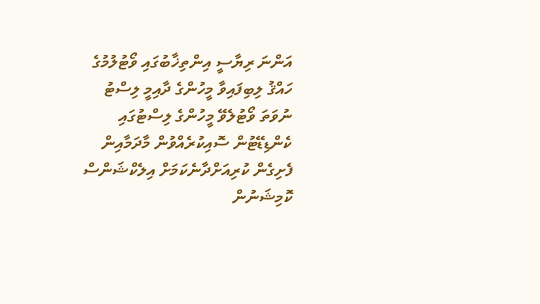އަންނަ ރިޔާސީ އިންތިޚާބުގައި ވޯޓުލުމުގެ ހައްޤު ލިބިފައިވާ މީހުންގެ ދާއިމީ ލިސްޓު ނުވަތަ ވޯޓުލެވޭ މީހުންގެ ލިސްޓުގައި ކެންޑިޑޭޓުން ސޮއިކުރެއްވުން މާދަމާއިން ފެށިގެން ކުރިއަށްދާނެކަމަށް އިލެކްޝަންސް ކޮމިޝަނުން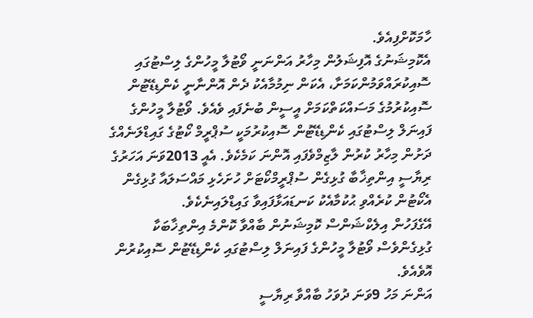ހާމަކޮށްފިއެވެ.
އެކޮމިޝަނުގެ އޮފިޝަލުން މިހާރު އަންނަނީ ވޯޓުލާ މީހުންގެ ލިސްޓުގައި ސޮއިކުރައްވަމުންކަމަށާ، އެކަން ނިމުމާއެކު ދެން އޮންނާނީ ކެންޑިޑޭޓުން ސޮއިކުރުމުގެ މަސައްކަތްކަމަށް އީސީން ބުނެފައި ވެއެވެ. ވޯޓުލާ މީހުންގެ ފައިނަލް ލިސްޓުގައި ކެންޑިޑޭޓުން ސޮއިކުރުމަކީ ސުޕްރީމް ކޯޓުގެ ގައިޑްލަނެއްގެ ދަށުން މިހާރު ކުރުން ލާޒިމްވެފައި އޮންނަ ކަމެކެވެ. އެއީ 2013ވަނަ އަހަރުގެ ރިޔާސީ އިންތިޚާބާ ގުޅިގެން ސުޕްރީމްކޯޓަށް ހުށަހެޅި މައްސަލައާ ގުޅިގެން އެކޯޓުން ކުރެއްވި ޙުކުމާއެކު ކަނޑައަޅާފައިވާ ގައިޑްލައިނެކެވެ.
އޭގެފަހުން އިލެކްޝަންސް ކޮމިޝަނުން ބާއްވާ ކޮންމެ އިންތިޚާބަކާ ގުޅިގެންވެސް ވޯޓުލާ މީހުންގެ ފައިނަލް ލިސްޓުގައި ކެންޑިޑޭޓުން ސޮއިކުރުން އޮވެއެވެ.
އަންނަ މަހު 9ވަނަ ދުވަހު ބާއްވާ ރިޔާސީ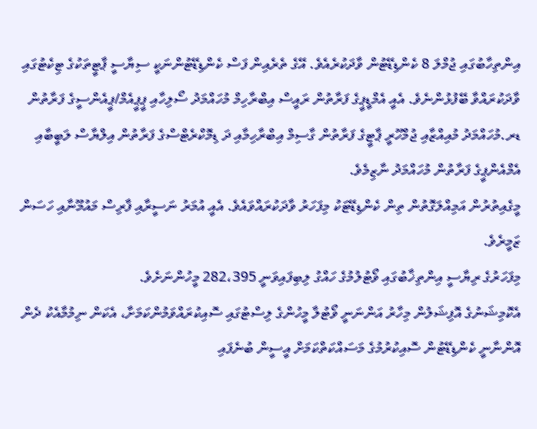އިންތިހާބުގައި ޖުމްލަ 8 ކެންޑިޑޭޓުން ވާދަކުރެއެވެ. އޭގެ ތެރެއިން ފަސް ކެންޑިޑޭޓުންނަކީ ސިޔާސީ ޕާޓީތަކުގެ ޓިކެޓުގައި ވާދަކުރައްވާ ބޭފުޅުންނެވެ. އެއީ އެމްޑީޕީގެ ފަރާތުން ރައީސް އިބްރާހިމް މުހައްމަދު ސޯލިހާއި ޕީޕީއެމް/ޕީއެންސީގެ ފަރާތުން ޑރ.މުހައްމަދު މުއިއްޒާއި ޖުމްހޫރީ ޕާޓީގެ ފަރާތުން ގާސިމް އިބްރާހިމާއި ދަ ޑިމޮކްރެޓްސްގެ ފަރާތުން އިލްޔާސް ލަބީބާއި އެމްއެންޕީގެ ފަރާތުން މުހައްމަދު ނާޒިމެވެ.
މީގެއިތުރުން އަމިއްލަގޮތުން ތިން ކެންޑިޑޭޓަކު މިފަހަރު ވާދަކުރައްވައެވެ. އެއީ އުމަރު ނަސީރާއި ފާރިސް މައުމޫނާއި ހަސަން ޒަމީރެވެ.
މިފަހަރުގެ ރިޔާސީ އިންތިޚާބުގައި ވޯޓުލުމުގެ ހައްގު ލިބިފައިވަނީ 282،395 މީހުންނަށެވެ.
އެކޮމިޝަނުގެ އޮފިޝަލުން މިހާރު އަންނަނީ ވޯޓުލާ މީހުންގެ ލިސްޓުގައި ސޮއިކުރައްވަމުންކަމަށާ، އެކަން ނިމުމާއެކު ދެން އޮންނާނީ ކެންޑިޑޭޓުން ސޮއިކުރުމުގެ މަސައްކަތްކަމަށް އީސީން ބުނެފައި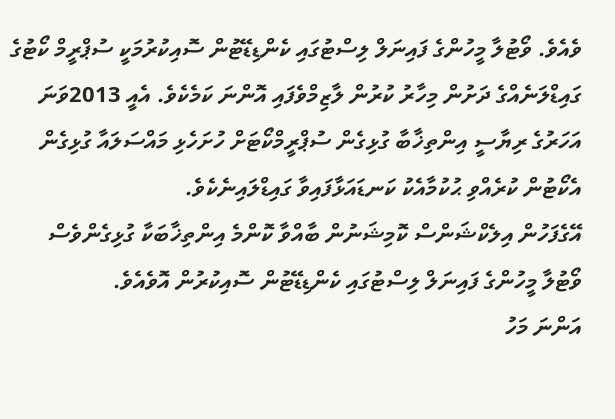ވެއެވެ. ވޯޓުލާ މީހުންގެ ފައިނަލް ލިސްޓުގައި ކެންޑިޑޭޓުން ސޮއިކުރުމަކީ ސުޕްރީމް ކޯޓުގެ ގައިޑްލަނެއްގެ ދަށުން މިހާރު ކުރުން ލާޒިމްވެފައި އޮންނަ ކަމެކެވެ. އެއީ 2013ވަނަ އަހަރުގެ ރިޔާސީ އިންތިޚާބާ ގުޅިގެން ސުޕްރީމްކޯޓަށް ހުށަހެޅި މައްސަލައާ ގުޅިގެން އެކޯޓުން ކުރެއްވި ޙުކުމާއެކު ކަނޑައަޅާފައިވާ ގައިޑްލައިނެކެވެ.
އޭގެފަހުން އިލެކްޝަންސް ކޮމިޝަނުން ބާއްވާ ކޮންމެ އިންތިޚާބަކާ ގުޅިގެންވެސް ވޯޓުލާ މީހުންގެ ފައިނަލް ލިސްޓުގައި ކެންޑިޑޭޓުން ސޮއިކުރުން އޮވެއެވެ.
އަންނަ މަހު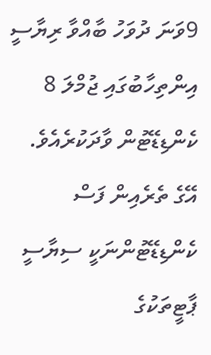9ވަނަ ދުވަހު ބާއްވާ ރިޔާސީ އިންތިހާބުގައި ޖުމްލަ 8 ކެންޑިޑޭޓުން ވާދަކުރެއެވެ. އޭގެ ތެރެއިން ފަސް ކެންޑިޑޭޓުންނަކީ ސިޔާސީ ޕާޓީތަކުގެ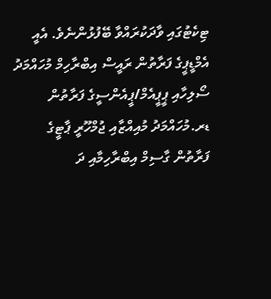ޓިކެޓުގައި ވާދަކުރައްވާ ބޭފުޅުންނެވެ. އެއީ އެމްޑީޕީގެ ފަރާތުން ރައީސް އިބްރާހިމް މުހައްމަދު ސޯލިހާއި ޕީޕީއެމް/ޕީއެންސީގެ ފަރާތުން ޑރ.މުހައްމަދު މުއިއްޒާއި ޖުމްހޫރީ ޕާޓީގެ ފަރާތުން ގާސިމް އިބްރާހިމާއި ދަ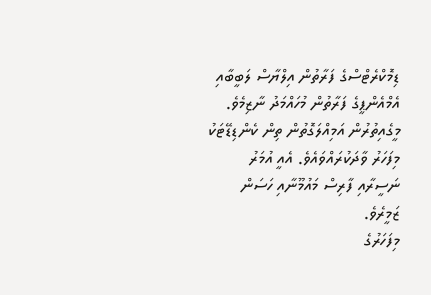ޑިމޮކްރެޓްސްގެ ފަރާތުން އިލްޔާސް ލަބީބާއި އެމްއެންޕީގެ ފަރާތުން މުހައްމަދު ނާޒިމެވެ.
މީގެއިތުރުން އަމިއްލަގޮތުން ތިން ކެންޑިޑޭޓަކު މިފަހަރު ވާދަކުރައްވައެވެ. އެއީ އުމަރު ނަސީރާއި ފާރިސް މައުމޫނާއި ހަސަން ޒަމީރެވެ.
މިފަހަރުގެ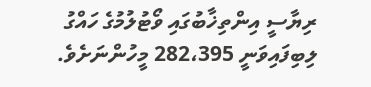ރިޔާސީ އިންތިޚާބުގައި ވޯޓުލުމުގެ ހައްގު ލިބިފައިވަނީ 282،395 މީހުންނަށެވެ.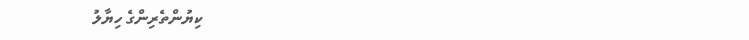ކިޔުންތެރިންގެ ހިޔާލު